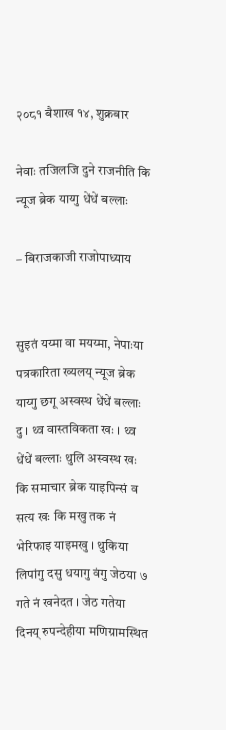२०८१ बैशाख १४, शुक्रबार

नेवाः तजिलजि दुने राजनीति कि न्यूज ब्रेक याय्गु धेंधें बल्लाः

– बिराजकाजी राजोपाध्याय


सुइतं यय्मा वा मयय्मा, नेपाःया पत्रकारिता ख्यलय् न्यूज ब्रेक याय्गु छगू अस्वस्थ धेंधें बल्लाः दु । थ्व वास्तविकता खः । थ्व धेंधें बल्लाः थुलि अस्वस्थ खः कि समाचार ब्रेक याइपिन्सं व सत्य खः कि मखु तक नं भेरिफाइ याइमखु । थुकिया लिपांगु दसु धयागु वंगु जेठया ७ गते नं खनेदत । जेठ गतेया दिनय् रुपन्देहीया मणिग्रामस्थित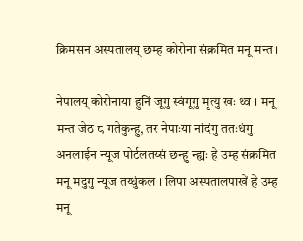क्रिमसन अस्पतालय् छम्ह कोरोना संक्रमित मनू मन्त ।

नेपालय् कोरोनाया हुनिं जूगु स्वंगूगु मृत्यु खः थ्व । मनू मन्त जेठ ८ गतेकुन्हु, तर नेपाःया नांदंगु ततःधंगु अनलाईन न्यूज पोर्टलतय्सं छन्हु न्ह्यः हे उम्ह संक्रमित मनू मदुगु न्यूज तय्धुंकल । लिपा अस्पतालपाखें हे उम्ह मनू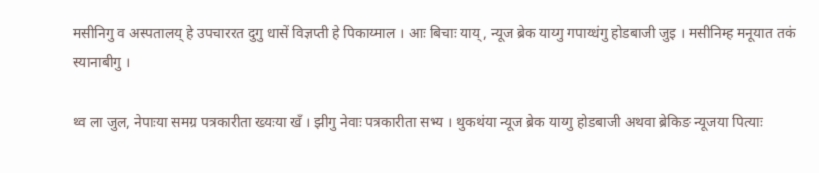मसीनिगु व अस्पतालय् हे उपचाररत दुगु धासें विज्ञप्ती हे पिकाय्माल । आः बिचाः याय्, न्यूज ब्रेक याय्गु गपाय्धंगु होडबाजी जुइ । मसीनिम्ह मनूयात तकं स्यानाबीगु ।

थ्व ला जुल, नेपाःया समग्र पत्रकारीता ख्यःया खँ । झीगु नेवाः पत्रकारीता सभ्य । थुकथंया न्यूज ब्रेक याय्गु होडबाजी अथवा ब्रेकिङ न्यूजया पित्याः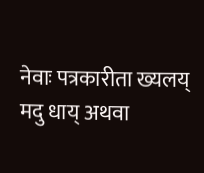नेवाः पत्रकारीता ख्यलय् मदु धाय् अथवा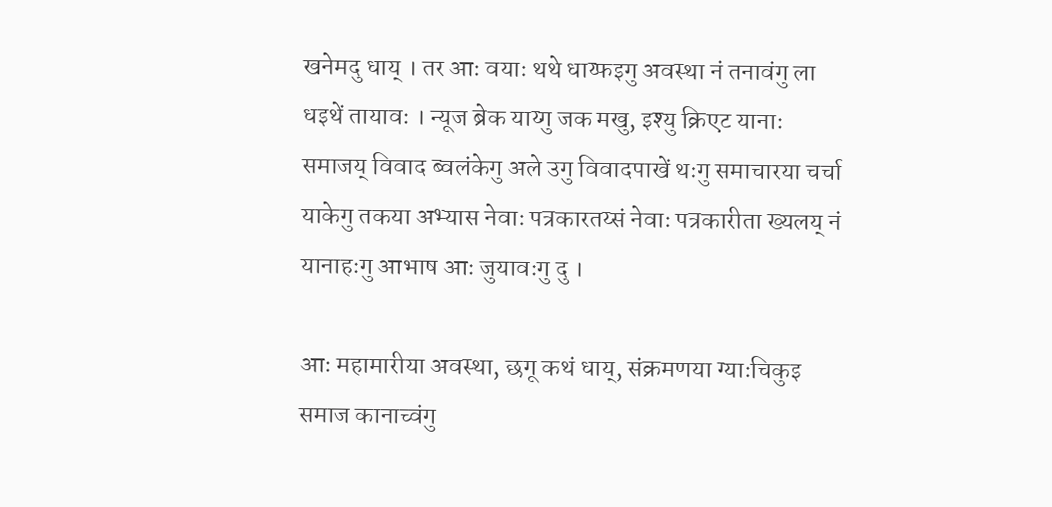खनेमदु धाय् । तर आः वयाः थथे धाय्फइगु अवस्था नं तनावंगु ला धइथें तायावः । न्यूज ब्रेक याय्गु जक मखु, इश्यु क्रिएट यानाः समाजय् विवाद ब्वलंकेगु अले उगु विवादपाखें थःगु समाचारया चर्चा याकेगु तकया अभ्यास नेवाः पत्रकारतय्सं नेवाः पत्रकारीता ख्यलय् नं यानाहःगु आभाष आः जुयावःगु दु ।

आः महामारीया अवस्था, छगू कथं धाय्, संक्रमणया ग्याःचिकुइ समाज कानाच्वंगु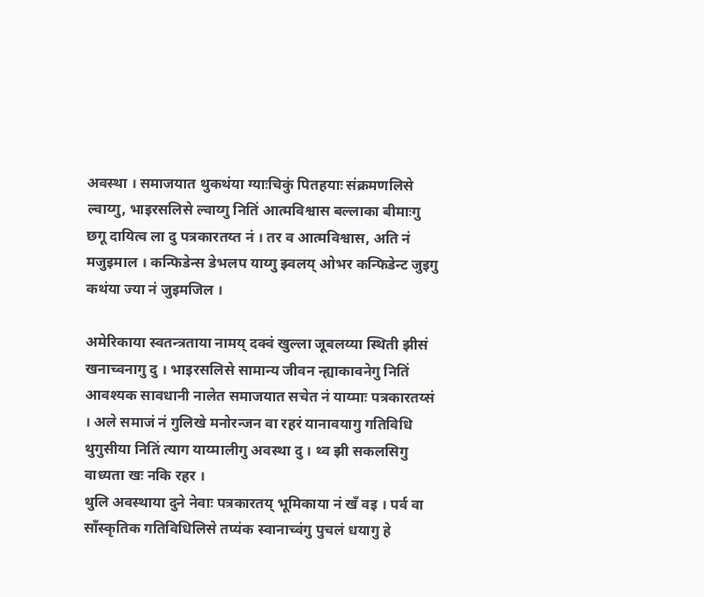अवस्था । समाजयात थुकथंया ग्याःचिकुं पितहयाः संक्रमणलिसे ल्वाय्गु, भाइरसलिसे ल्वाय्गु नितिं आत्मविश्वास बल्लाका बीमाःगु छगू दायित्व ला दु पत्रकारतय्त नं । तर व आत्मविश्वास, अति नं मजुइमाल । कन्फिडेन्स डेभलप याय्गु झ्वलय् ओभर कन्फिडेन्ट जुइगु कथंया ज्या नं जुइमजिल ।

अमेरिकाया स्वतन्त्रताया नामय् दक्वं खुल्ला जूबलय्या स्थिती झीसं खनाच्वनागु दु । भाइरसलिसे सामान्य जीवन न्ह्याकावनेगु नितिं आवश्यक सावधानी नालेत समाजयात सचेत नं याय्माः पत्रकारतय्सं । अले समाजं नं गुलिखे मनोरन्जन वा रहरं यानावयागु गतिविधि थुगुसीया नितिं त्याग याय्मालीगु अवस्था दु । थ्व झी सकलसिगु वाध्यता खः नकि रहर ।
थुलि अवस्थाया दुने नेवाः पत्रकारतय् भूमिकाया नं खँ वइ । पर्व वा साँस्कृतिक गतिविधिलिसे तप्यंक स्वानाच्वंगु पुचलं धयागु हे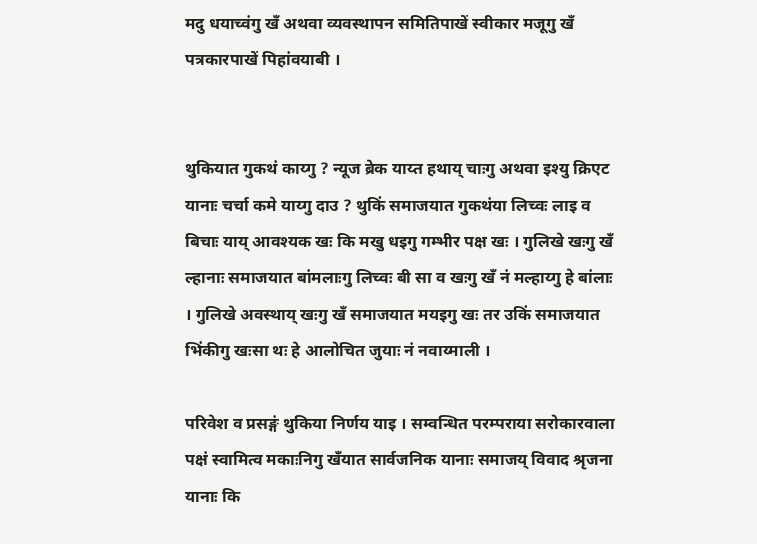मदु धयाच्वंगु खँ अथवा व्यवस्थापन समितिपाखें स्वीकार मजूगु खँ पत्रकारपाखें पिहांवयाबी ।


थुकियात गुकथं काय्गु ? न्यूज ब्रेक याय्त हथाय् चाःगु अथवा इश्यु क्रिएट यानाः चर्चा कमे याय्गु दाउ ? थुकिं समाजयात गुकथंया लिच्वः लाइ व बिचाः याय् आवश्यक खः कि मखु धइगु गम्भीर पक्ष खः । गुलिखे खःगु खँ ल्हानाः समाजयात बांमलाःगु लिच्वः बी सा व खःगु खँ नं मल्हाय्गु हे बांलाः । गुलिखे अवस्थाय् खःगु खँ समाजयात मयइगु खः तर उकिं समाजयात भिंकीगु खःसा थः हे आलोचित जुयाः नं नवाय्माली ।

परिवेश व प्रसङ्गं थुकिया निर्णय याइ । सम्वन्धित परम्पराया सरोकारवाला पक्षं स्वामित्व मकाःनिगु खँयात सार्वजनिक यानाः समाजय् विवाद श्रृजना यानाः कि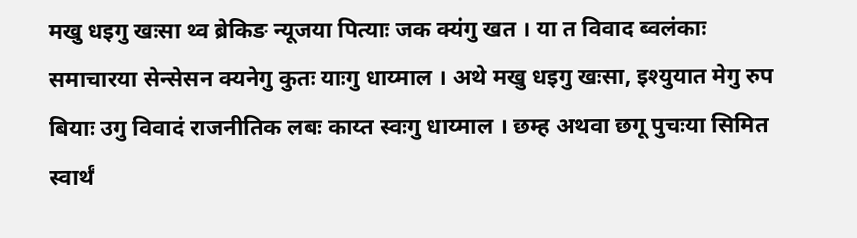मखु धइगु खःसा थ्व ब्रेकिङ न्यूजया पित्याः जक क्यंगु खत । या त विवाद ब्वलंकाः समाचारया सेन्सेसन क्यनेगु कुतः याःगु धाय्माल । अथे मखु धइगु खःसा, इश्युयात मेगु रुप बियाः उगु विवादं राजनीतिक लबः काय्त स्वःगु धाय्माल । छम्ह अथवा छगू पुचःया सिमित स्वार्थं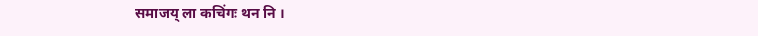समाजय् ला कचिंगः थन नि ।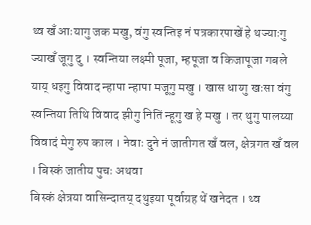थ्व खँ आःयागु जक मखु, वंगु स्वन्तिइ नं पत्रकारपाखें हे थज्याःगु ज्याखँ जूगु दु । स्वन्तिया लक्ष्मी पूजा, म्हपूजा व किजापूजा गबले याय् धइगु विवाद न्हापा न्हापा मजूगु मखु । खास धाय्गु खःसा वंगु स्वन्तिया तिथि विवाद झीगु नितिं न्हूगु ख हे मखु । तर थुगु पालय्या विवादं मेगु रुप काल । नेवाः दुने नं जातीगत खँ वल, क्षेत्रगत खँ वल । बिस्कं जातीय पुचः अथवा
बिस्कं क्षेत्रया वासिन्दातय् दथुइया पूर्वाग्रह थें खनेदत । थ्व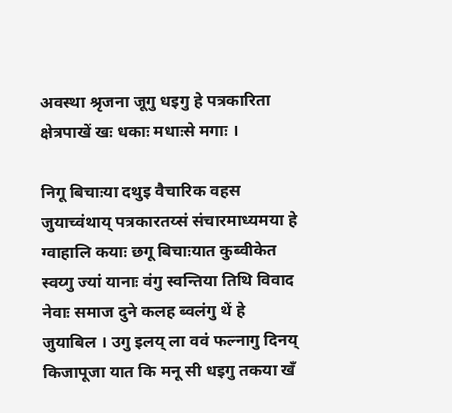अवस्था श्रृजना जूगु धइगु हे पत्रकारिता क्षेत्रपाखें खः धकाः मधाःसे मगाः ।

निगू बिचाःया दथुइ वैचारिक वहस जुयाच्वंथाय् पत्रकारतय्सं संचारमाध्यमया हे ग्वाहालि कयाः छगू बिचाःयात कुब्वीकेत स्वय्गु ज्यां यानाः वंगु स्वन्तिया तिथि विवाद नेवाः समाज दुने कलह ब्वलंगु थें हे जुयाबिल । उगु इलय् ला ववं फल्नागु दिनय् किजापूजा यात कि मनू सी धइगु तकया खँ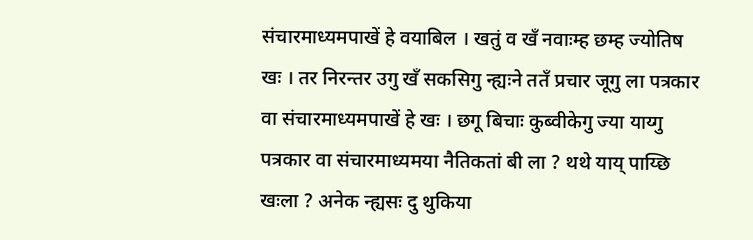संचारमाध्यमपाखें हे वयाबिल । खतुं व खँ नवाःम्ह छम्ह ज्योतिष खः । तर निरन्तर उगु खँ सकसिगु न्ह्यःने ततँ प्रचार जूगु ला पत्रकार वा संचारमाध्यमपाखें हे खः । छगू बिचाः कुब्वीकेगु ज्या याय्गु पत्रकार वा संचारमाध्यमया नैतिकतां बी ला ? थथे याय् पाय्छि खःला ? अनेक न्ह्यसः दु थुकिया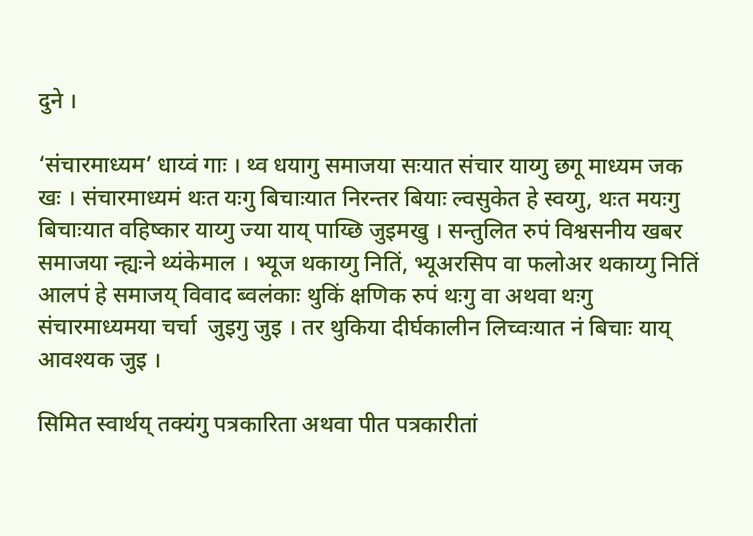दुने ।

‘संचारमाध्यम’ धाय्वं गाः । थ्व धयागु समाजया सःयात संचार याय्गु छगू माध्यम जक खः । संचारमाध्यमं थःत यःगु बिचाःयात निरन्तर बियाः ल्वसुकेत हे स्वय्गु, थःत मयःगु बिचाःयात वहिष्कार याय्गु ज्या याय् पाय्छि जुइमखु । सन्तुलित रुपं विश्वसनीय खबर समाजया न्ह्यःने थ्यंकेमाल । भ्यूज थकाय्गु नितिं, भ्यूअरसिप वा फलोअर थकाय्गु नितिं आलपं हे समाजय् विवाद ब्वलंकाः थुकिं क्षणिक रुपं थःगु वा अथवा थःगु संचारमाध्यमया चर्चा  जुइगु जुइ । तर थुकिया दीर्घकालीन लिच्वःयात नं बिचाः याय् आवश्यक जुइ ।

सिमित स्वार्थय् तक्यंगु पत्रकारिता अथवा पीत पत्रकारीतां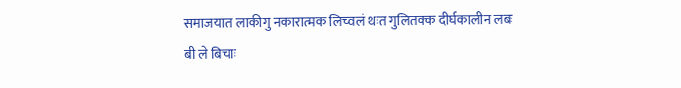समाजयात लाकीगु नकारात्मक लिच्वलं थःत गुलितक्क दीर्घकालीन लबः बी ले बिचाः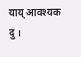याय् आवश्यक दु ।